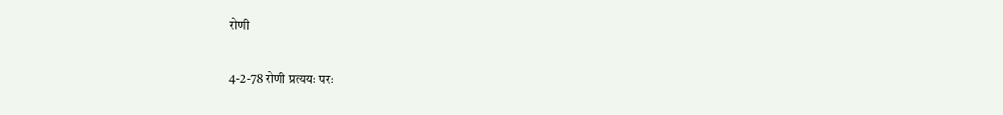रोणी

4-2-78 रोणी प्रत्ययः परः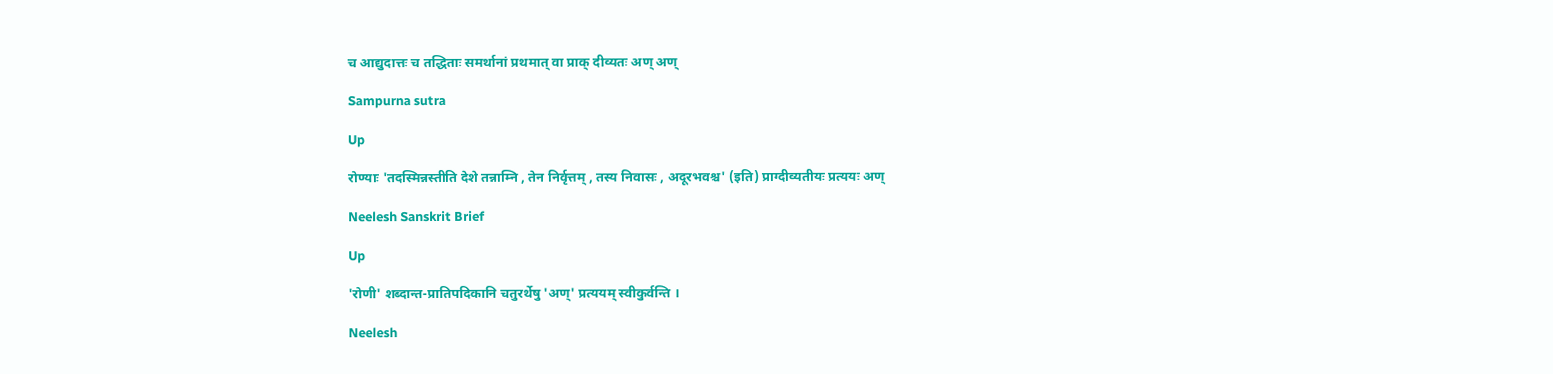च आद्युदात्तः च तद्धिताः समर्थानां प्रथमात् वा प्राक् दीव्यतः अण् अण्

Sampurna sutra

Up

रोण्याः 'तदस्मिन्नस्तीति देशे तन्नाम्नि , तेन निर्वृत्तम् , तस्य निवासः , अदूरभवश्च' (इति) प्राग्दीव्यतीयः प्रत्ययः अण्

Neelesh Sanskrit Brief

Up

'रोणी' शब्दान्त-प्रातिपदिकानि चतुरर्थेषु 'अण्' प्रत्ययम् स्वीकुर्वन्ति ।

Neelesh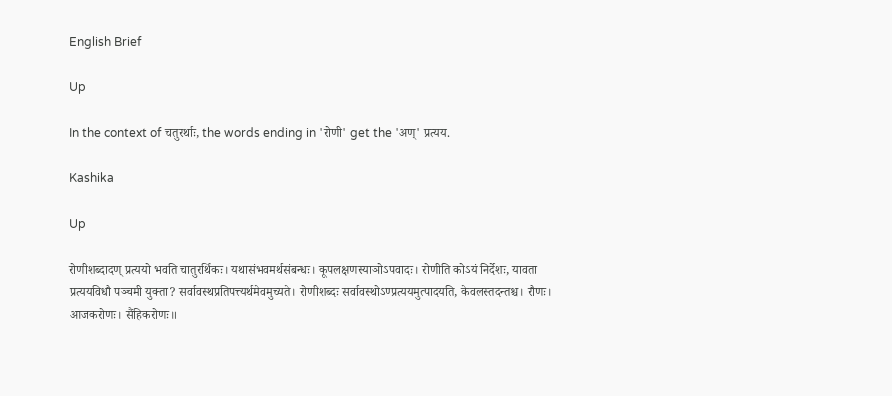English Brief

Up

In the context of चतुरर्थाः, the words ending in 'रोणी' get the 'अण्' प्रत्यय.

Kashika

Up

रोणीशब्दादण् प्रत्ययो भवति चातुरर्थिकः। यथासंभवमर्थसंबन्धः। कूपलक्षणस्याञोऽपवादः। रोणीति कोऽयं निर्देशः, यावता प्रत्ययविधौ पञ्चमी युक्ता? सर्वावस्थप्रतिपत्त्यर्थमेवमुच्यते। रोणीशब्दः सर्वावस्थोऽण्प्रत्ययमुत्पादयति, केवलस्तदन्तश्च। रौणः। आजकरोणः। सैंहिकरोणः॥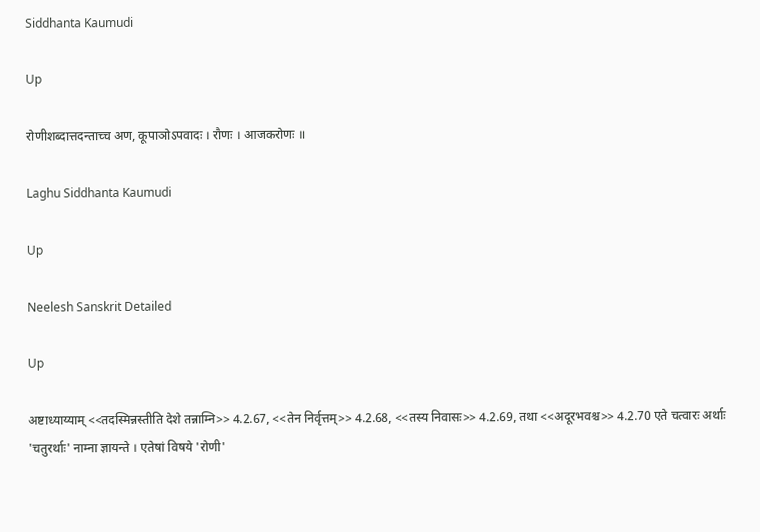Siddhanta Kaumudi

Up

रोणीशब्दात्तदन्ताच्च अण, कूपाञोऽपवादः । रौणः । आजकरोणः ॥

Laghu Siddhanta Kaumudi

Up

Neelesh Sanskrit Detailed

Up

अष्टाध्याय्याम् <<तदस्मिन्नस्तीति देशे तन्नाम्नि>> 4.2.67, <<तेन निर्वृत्तम्>> 4.2.68, <<तस्य निवासः>> 4.2.69, तथा <<अदूरभवश्च>> 4.2.70 एते चत्वारः अर्थाः 'चतुरर्थाः' नाम्ना ज्ञायन्ते । एतेषां विषये 'रोणी'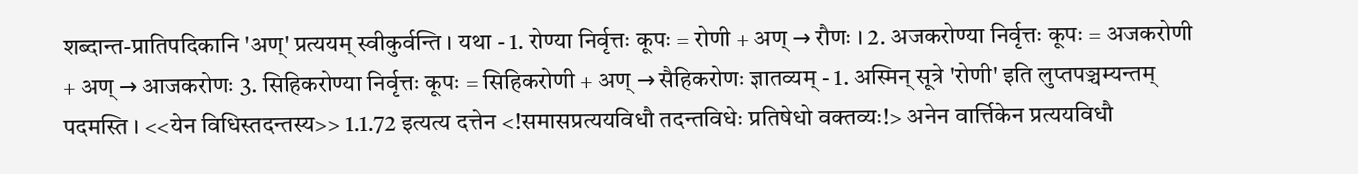शब्दान्त-प्रातिपदिकानि 'अण्' प्रत्ययम् स्वीकुर्वन्ति । यथा - 1. रोण्या निर्वृत्तः कूपः = रोणी + अण् → रौणः । 2. अजकरोण्या निर्वृत्तः कूपः = अजकरोणी + अण् → आजकरोणः 3. सिहिकरोण्या निर्वृत्तः कूपः = सिहिकरोणी + अण् → सैहिकरोणः ज्ञातव्यम् - 1. अस्मिन् सूत्रे 'रोणी' इति लुप्तपञ्चम्यन्तम् पदमस्ति । <<येन विधिस्तदन्तस्य>> 1.1.72 इत्यत्य दत्तेन <!समासप्रत्ययविधौ तदन्तविधेः प्रतिषेधो वक्तव्यः!> अनेन वार्त्तिकेन प्रत्ययविधौ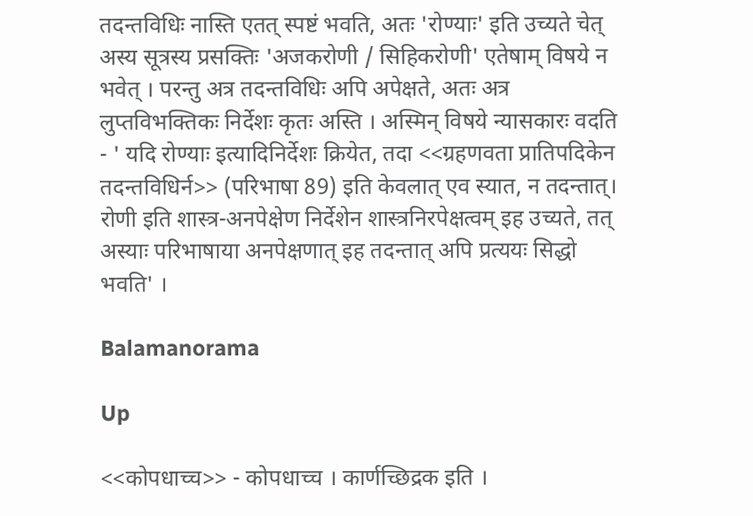तदन्तविधिः नास्ति एतत् स्पष्टं भवति, अतः 'रोण्याः' इति उच्यते चेत् अस्य सूत्रस्य प्रसक्तिः 'अजकरोणी / सिहिकरोणी' एतेषाम् विषये न भवेत् । परन्तु अत्र तदन्तविधिः अपि अपेक्षते, अतः अत्र लुप्तविभक्तिकः निर्देशः कृतः अस्ति । अस्मिन् विषये न्यासकारः वदति - ' यदि रोण्याः इत्यादिनिर्देशः क्रियेत, तदा <<ग्रहणवता प्रातिपदिकेन तदन्तविधिर्न>> (परिभाषा 89) इति केवलात् एव स्यात, न तदन्तात्। रोणी इति शास्त्र-अनपेक्षेण निर्देशेन शास्त्रनिरपेक्षत्वम् इह उच्यते, तत् अस्याः परिभाषाया अनपेक्षणात् इह तदन्तात् अपि प्रत्ययः सिद्धो भवति' ।

Balamanorama

Up

<<कोपधाच्च>> - कोपधाच्च । कार्णच्छिद्रक इति ।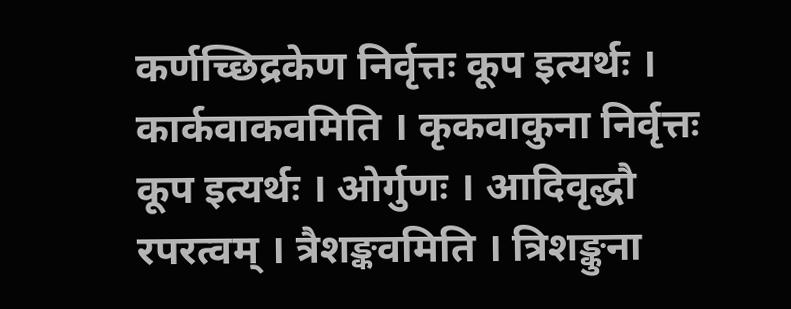कर्णच्छिद्रकेण निर्वृत्तः कूप इत्यर्थः । कार्कवाकवमिति । कृकवाकुना निर्वृत्तः कूप इत्यर्थः । ओर्गुणः । आदिवृद्धौ रपरत्वम् । त्रैशङ्कवमिति । त्रिशङ्कुना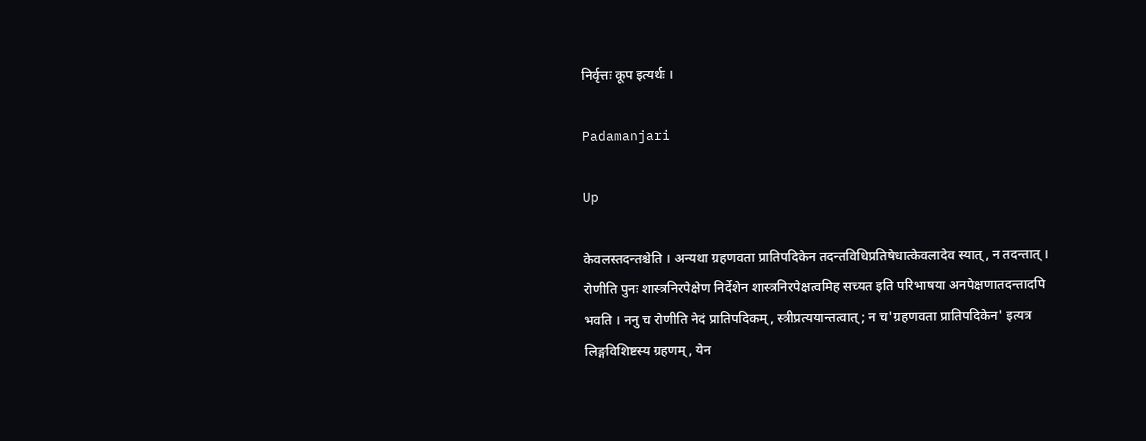निर्वृत्तः कूप इत्यर्थः ।

Padamanjari

Up

केवलस्तदन्तश्चेति । अन्यथा ग्रहणवता प्रातिपदिकेन तदन्तविधिप्रतिषेधात्केवलादेव स्यात्, न तदन्तात् । रोणीति पुनः शास्त्रनिरपेक्षेण निर्देशेन शास्त्रनिरपेक्षत्वमिह सच्यत इति परिभाषया अनपेक्षणातदन्तादपि भवति । ननु च रोणीति नेदं प्रातिपदिकम्, स्त्रीप्रत्ययान्तत्वात्; न च'ग्रहणवता प्रातिपदिकेन' इत्यत्र लिङ्गविशिष्टस्य ग्रहणम्, येन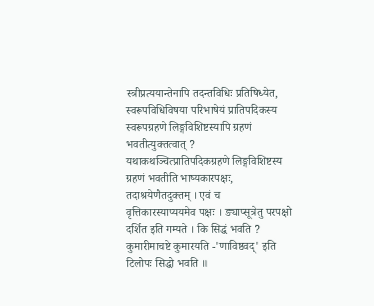स्त्रीप्रत्ययान्तेनापि तदन्तविधिः प्रतिषिध्येत, स्वरूपविधिविषया परिभाषेयं प्रातिपदिकस्य स्वरूपग्रहणे लिङ्गविशिष्टस्यापि ग्रहणं भवतीत्युक्तत्वात् ? यथाकथञ्चित्प्रातिपदिकग्रहणे लिङ्गविशिष्टस्य ग्रहणं भवतीति भाष्यकारपक्षः, तदाश्रयेणैतदुक्तम् । एवं च वृत्तिकारस्याप्ययमेव पक्षः । ङ्याप्सूत्रेतु परपक्षो दर्शित इति गम्यते । कि सिद्धं भवति ? कुमारीमाचष्टे कुमारयति -'णाविष्ठवद्' इति टिलोपः सिद्धो भवति ॥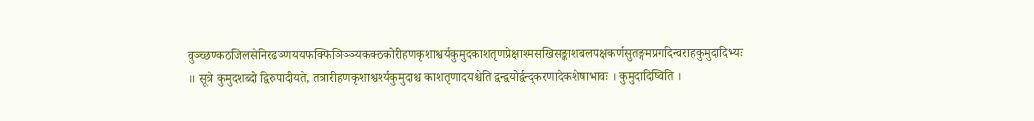वुञ्च्छण्कठजिलसेनिरढञ्णययफक्फिञिञ्ञ्यकक्ठकोरीहणकृशाश्वर्यकुमुदकाशतृणप्रेक्षाश्मसखिसङ्काशबलपक्षकर्णसुतङ्गमप्रगदिन्वराहकुमुदादिभ्यः ॥ सूत्रे कुमुदशब्दो द्विरुपादीयते, तत्रारीहणकृशाश्वर्श्यकुमुदाश्च काशतृणादयश्चेति द्वन्द्वयोर्द्वन्द्करणादेकशेषाभावः । कुमुदादिष्विति ।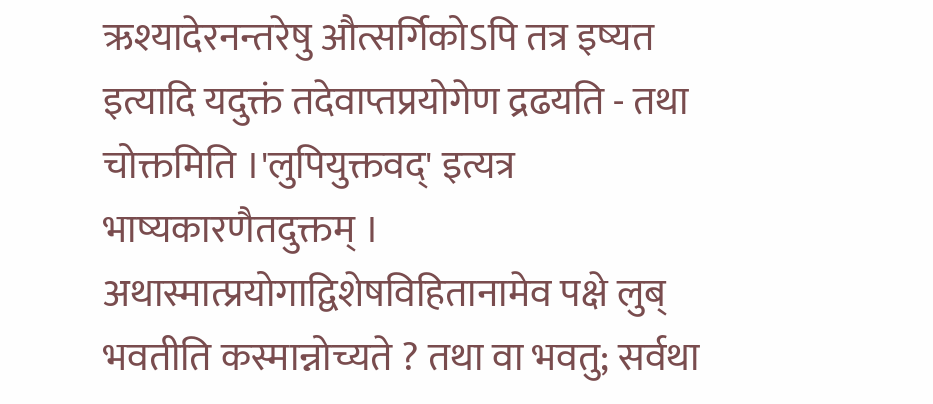ऋश्यादेरनन्तरेषु औत्सर्गिकोऽपि तत्र इष्यत इत्यादि यदुक्तं तदेवाप्तप्रयोगेण द्रढयति - तथा चोक्तमिति ।'लुपियुक्तवद्' इत्यत्र भाष्यकारणैतदुक्तम् । अथास्मात्प्रयोगाद्विशेषविहितानामेव पक्षे लुब् भवतीति कस्मान्नोच्यते ? तथा वा भवतु; सर्वथा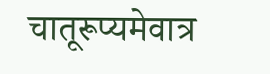चातूरूप्यमेवात्र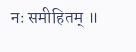नः समीहितम् ॥